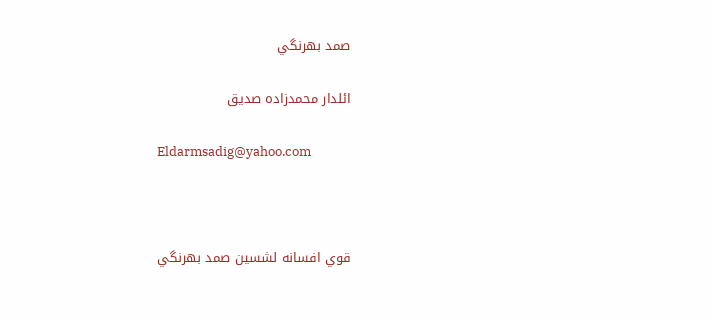صمد بهرنگي

ائلدار محمدزاده صديق

Eldarmsadig@yahoo.com



قوي افسانه لشسين صمد بهرنگي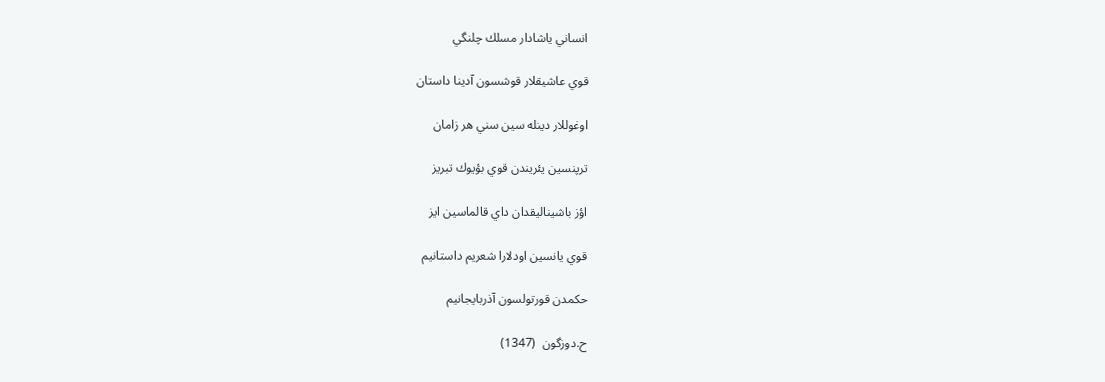انساني ياشادار مسلك چلنگي

قوي عاشيقلار قوشسون آدينا داستان

اوغوللار دينله سين سني هر زامان

ترپنسين يئريندن قوي بؤيوك تبريز

اؤز باشيناليقدان داي قالماسين ايز

قوي يانسين اودلارا شعريم داستانيم

حكمدن قورتولسون آذربايجانيم

ح.دوزگون  (1347)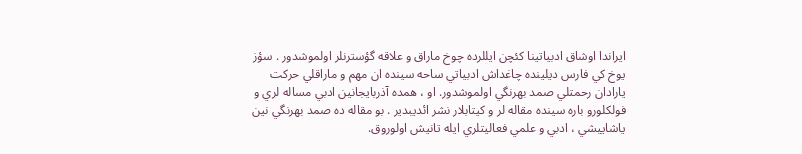ايراندا اوشاق ادبياتينا كئچن ايللرده چوخ ماراق و علاقه گؤسترنلر اولموشدور . سؤز يوخ كي فارس ديلينده چاغداش ادبياتي ساحه سينده ان مهم و ماراقلي حركت يارادان رحمتلي صمد بهرنگي اولموشدور. او ، همده آذربايجانين ادبي مساله لري و فولكلورو باره سينده مقاله لر و كيتابلار نشر ائديبدير . بو مقاله ده صمد بهرنگي نين ياشاييشي ، ادبي و علمي فعاليتلري ايله تانيش اولوروق.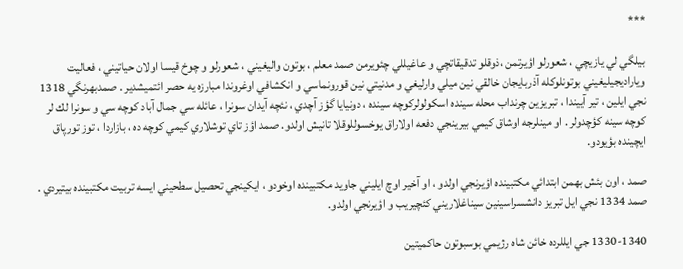***

بيلگي لي يازيچي ، شعورلو اؤيرتمن ،ذوقلو تدقيقاتچي و عاغيللي چئويرمن صمد معلم ، بوتون واليغيني ، شعورلو و چوخ قيسا اولان حياتيني ، فعاليت وياراديجيليغيني بوتونلوكله آذربايجان خالقي نين ميلي وارليغي و مدنيتي نين قورونماسي و انكشافي اوغروندا مبارزه يه حصر ائتميشدير . صمدبهرنگي 1318 نجي ايلين ، تير آييندا ، تبريزين چرنداب محله سينده اسكولولركوچه سينده ، دونيايا گؤز آچدي ، نئچه آيدان سونرا ، عائله سي جمال آباد كوچه سي و سونرا لك لر كوچه سينه كؤچدولر . او مينلرجه اوشاق كيمي بيرينجي دفعه اولاراق يوخسوللوقلا تانيش اولدو. صمد اؤز تاي توشلاري كيمي كوچه ده ، بازاردا ، توز تورپاق ايچينده بؤيودو.

صمد ، اون بئش بهمن ابتدائي مكتبينده اؤيرنجي اولدو ، او آخير اوچ ايليني جاويد مكتبينده اوخودو ، ايكينجي تحصيل سطحيني ايسه تربيت مكتبينده بيتيردي . صمد 1334 نجي ايل تبريز دانشسراسينين سيناغلاريني كئچيريب و اؤيرنجي اولدو.

1330-1340 جي ايللرده خائن شاه رژيمي بوسبوتون حاكميتين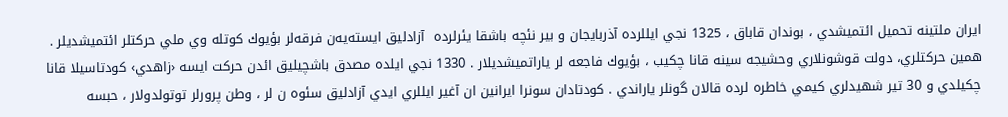ايران ملتينه تحميل ائتميشدي ، بوندان قاباق ، 1325 نجي ايللرده آذربايجان و بير نئچه باشقا يئرلرده  آزادليق ايسته‌يه‌ن فرقه‌لر بؤيوك كوتله وي ملي حركتلر ائتميشديلر . همين حركتلري، دولت قوشونلاري وحشيجه سينه قانا چكيب ، بؤيوك فاجعه لر ياراتميشديلار . 1330 نجي ايلده مصدق باشچيليق ائدن حركت ايسه ‹زاهدي› كودتاسيلا قانا چكيلدي و 30 تير شهيدلري كيمي خاطره لرده قالان گونلر ياراندي . كودتادان سونرا ايرانين ان آغير ايللري ايدي آزادليق سئوه ن لر ، وطن پرورلر توتولدولار ، حبسه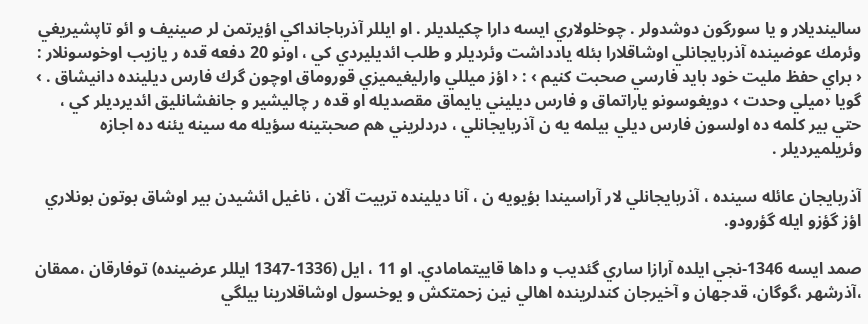سالينديلار و يا سورگون دوشدولر . چوخلولاري ايسه دارا چكيلديلر . او ايللر آذرباجانداكي اؤيرتمن لر صينيف و ائو تاپشيريغي وئرمك عوضينده آذربايجانلي اوشاقلارا بئله يادداشت وئرديلر و طلب ائديليردي كي ، اونو 20 دفعه قده ر يازيب اوخوسونلار : ‹ براي حفظ مليت خود بايد فارسي صحبت كنيم › : ‹ اؤز ميللي وارليغيميزي قوروماق اوچون گرك فارس ديلينده دانيشاق . › گويا ‹ميلي وحدت › دويغوسونو ياراتماق و فارس ديليني يايماق مقصديله او قده ر چاليشير و جانفشانليق ائديرديلر كي ، حتي بير كلمه ده اولسون فارس ديلي بيلمه يه ن آذربايجانلي ، دردلريني هم صحبتينه سؤيله مه سينه يئنه ده اجازه وئريلميرديلر .

آذربايجان عائله سينده ، آذربايجانلي لار آراسيندا بؤيويه ن ، آنا ديلينده تربيت آلان ، ناغيل ائشيدن بير اوشاق بوتون بونلاري اؤز گؤزو ايله گؤرودو.

صمد ايسه 1346-نجي ايلده آرازا ساري گئديب و داها قاييتمامادي. او 11 ، ايل (1336-1347 ايللر عرضينده) توفارقان ،ممقان ،آذرشهر ،گوگان، قدجهان و آخيرجان كندلرينده اهالي نين زحمتكش و يوخسول اوشاقلارينا بيلگي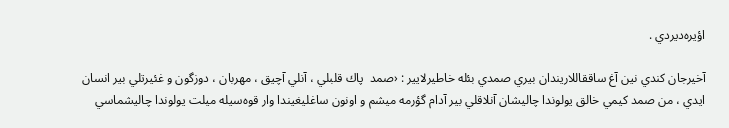اؤيره‌ديردي .

آخيرجان كندي نين آغ ساققاللاريندان بيري صمدي بئله خاطيرلايير : ‹صمد  پاك قلبلي ، آنلي آچيق ، مهربان ، دوزگون و غئيرتلي بير انسان ايدي ، من صمد كيمي خالق يولوندا چاليشان آنلاقلي بير آدام گؤرمه ميشم و اونون ساغليغيندا وار قوه‌سيله ميلت يولوندا چاليشماسي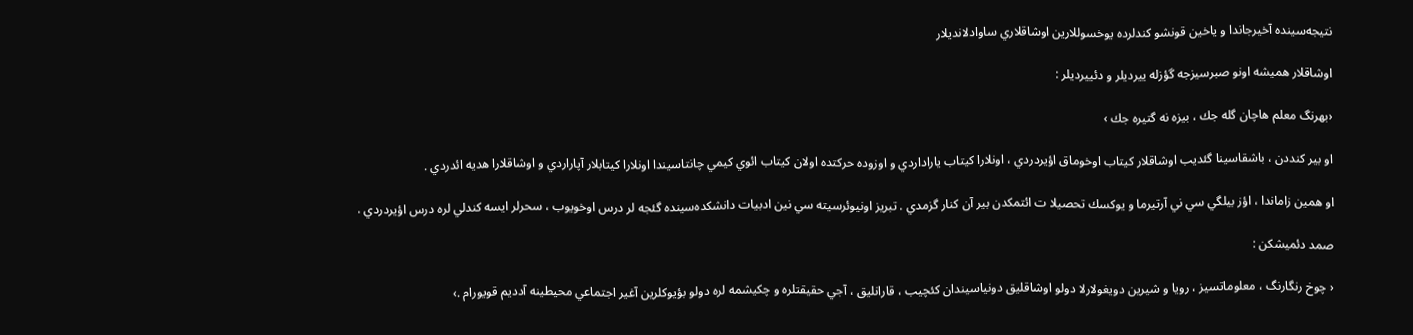نتيجه‌سينده آخيرجاندا و ياخين قونشو كندلرده يوخسوللارين اوشاقلاري ساوادلانديلار

اوشاقلار هميشه اونو صبرسيزجه گؤزله ييرديلر و دئييرديلر :

‹بهرنگ معلم هاچان گله جك ، بيزه نه گتيره جك ›

او بير كنددن ، باشقاسينا گئديب اوشاقلار كيتاب اوخوماق اؤيردردي ، اونلارا كيتاب ياراداردي و اوزوده حركتده اولان كيتاب ائوي كيمي چانتاسيندا اونلارا كيتابلار آپاراردي و اوشاقلارا هديه ائدردي .

او همين زاماندا ، اؤز بيلگي سي ني آرتيرما و يوكسك تحصيلا ت ائتمكدن بير آن كنار گزمدي . تبريز اونيوئرسيته سي نين ادبيات دانشكده‌سينده گئجه لر درس اوخويوب ، سحرلر ايسه كندلي لره درس اؤيردردي .

صمد دئميشكن :

‹ چوخ رنگارنگ ، معلوماتسيز ، رويا و شيرين دويغولارلا دولو اوشاقليق دونياسيندان كئچيب ، قارانليق ، آجي حقيقتلره و چكيشمه لره دولو بؤيوكلرين آغير اجتماعي محيطينه آدديم قويورام .›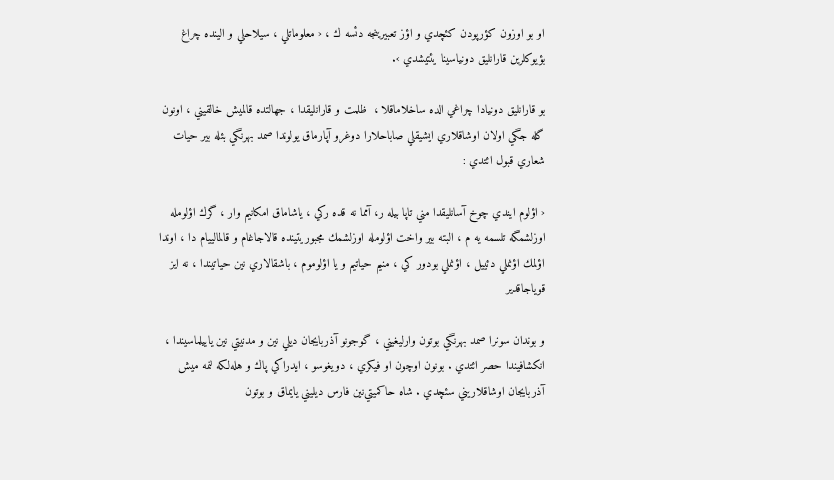او بو اوزون كؤرپودن كئچدي و اؤز تعبيرينجه دئسه ك ، ‹ معلوماتلي ، سيلاحلي و الينده چراغ بؤيوكلرين قارانليق دونياسينا يئتيشدي ›.

بو قارانليق دونيادا چراغي الده ساخلاماقلا ،  ظلمت و قارانليقدا ، جهالتده قالميش خالقيني ، اونون گله جگي اولان اوشاقلاري ايشيقلي صاباحلارا دوغرو آپارماق يولوندا صمد بهرنگي بئله بير حيات شعاري قبول ائتدي :

‹ اؤلوم ايندي چوخ آسانليقدا مني تاپا بيله ر، آمما نه قده ركي ، ياشاماق امكانيم وار ، گرك اؤلومله اوزلشمگه تلسمه يه م ، البته بير واخت اؤلومله اوزلشمك مجبوريتينده قالاجاغام و قالمالييام دا ، اوندا اؤلمك اؤنملي دئييل ، اؤنملي بودور كي ، منيم حياتيم و يا اؤلوموم ، باشقالاري نين حياتيندا ، نه ايز قوياجاقدير

و بوندان سونرا صمد بهرنگي بوتون وارليغيني ، گوجونو آذربايجان ديلي نين و مدنيتي نين ياييلماسيندا ، انكشافيندا حصر ائتدي . بونون اوچون او فيكري ، دويغوسو ، ايدراكي پاك و هله‌لكه لنمه ميش آذربايجان اوشاقلاريني سئچدي . شاه حاكميتي‌نين فارس ديليني يايماق و بوتون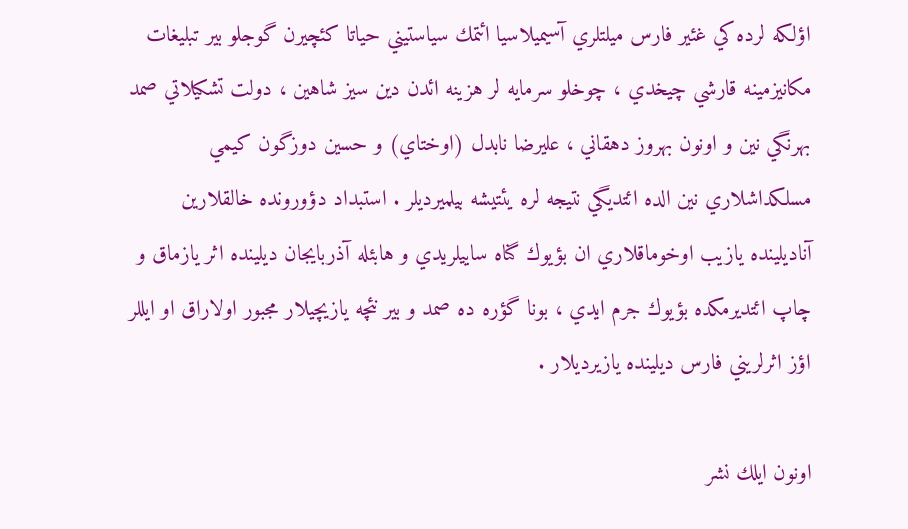اؤلكه لرده كي غئير فارس ميلتلري آسيميلاسيا ائتمك سياستيني حياتا كئچيرن گوجلو بير تبليغات مكانيزمينه قارشي چيخدي ، چوخلو سرمايه لر هزينه ائدن دين سيز شاهين ، دولت تشكيلاتي صمد بهرنگي نين و اونون بهروز دهقاني ، عليرضا نابدل (اوختاي) و حسين دوزگون كيمي مسلكداشلاري نين الده ائتديگي نتيجه لره يئتيشه بيلميرديلر . استبداد دؤورونده خالقلارين آناديلينده يازيب اوخوماقلاري ان بؤيوك گناه ساييلريدي و هابئله آذربايجان ديلينده اثر يازماق و چاپ ائتديرمكده بؤيوك جرم ايدي ، بونا گؤره ده صمد و بير نئچه يازيچيلار مجبور اولاراق او ايللر اؤز اثرلريني فارس ديلينده يازيرديلار .

اونون ايلك نشر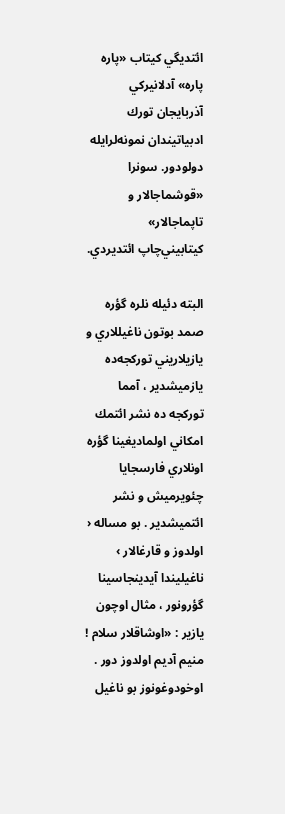ائتديگي كيتاب «پاره پاره» آدلانيركي آذربايجان تورك ادبياتيندان نمونه‌لرايله دولودور. سونرا «قوشماجالار و تاپماجالار» كيتابيني‌چاپ ائتديردي.

البته دئيله نلره گؤره صمد بوتون ناغيللاري و يازيلاريني توركجه‌ده يازميشدير ، آمما توركجه ده نشر ائتمك امكاني اولماديغينا گؤره اونلاري فارسجايا چئويرميش و نشر ائتميشدير . بو مساله ‹ اولدوز و قارغالار › ناغيليندا آيدينجاسينا گؤرونور ، مثال اوچون يازير : «اوشاقلار سلام ! منيم آديم اولدوز دور . اوخودوغونوز بو ناغيل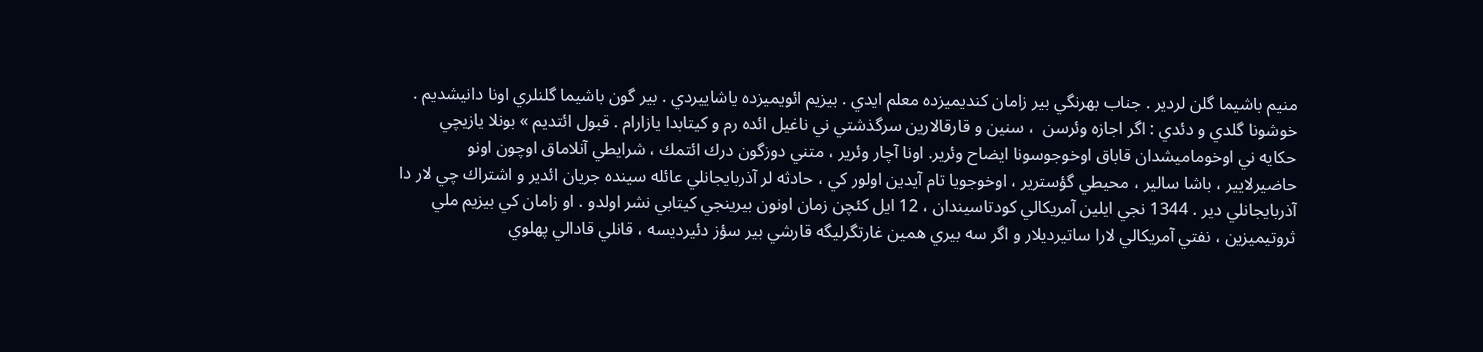منيم باشيما گلن لردير . جناب بهرنگي بير زامان كنديميزده معلم ايدي . بيزيم ائويميزده ياشاييردي . بير گون باشيما گلنلري اونا دانيشديم . خوشونا گلدي و دئدي : اگر اجازه وئرسن  ، سنين و قارقالارين سرگذشتي ني ناغيل ائده رم و كيتابدا يازارام . قبول ائتديم » بونلا يازيچي  حكايه ني اوخوماميشدان قاباق اوخوجوسونا ايضاح وئرير. اونا آچار وئرير ، متني دوزگون درك ائتمك ، شرايطي آنلاماق اوچون اونو حاضيرلايير ، باشا سالير ، محيطي گؤسترير ، اوخوجويا تام آيدين اولور كي ، حادثه لر آذربايجانلي عائله سينده جريان ائدير و اشتراك چي لار دا آذربايجانلي دير . 1344 نجي ايلين آمريكالي كودتاسيندان ، 12 ايل كئچن زمان اونون بيرينجي كيتابي نشر اولدو . او زامان كي بيزيم ملي ثروتيميزين ، نفتي آمريكالي لارا ساتيرديلار و اگر سه بيري همين غارتگرليگه قارشي بير سؤز دئيرديسه ، قانلي قادالي پهلوي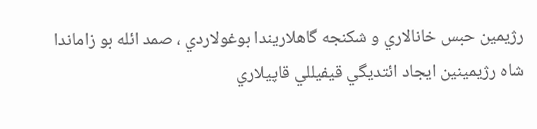رژيمين حبس خانالاري و شكنجه گاهلاريندا بوغولاردي ، صمد ائله بو زاماندا شاه رژيمينين ايجاد ائتديگي قيفيللي قاپيلاري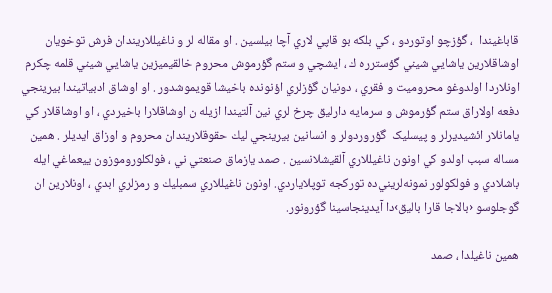قاباغيندا  ، گؤزچو اوتوردو ، كي بلكه بو قاپي لاري آچا بيلسين . او مقاله لر و ناغيللاريندان فرش توخويان اوشاقلارين ياشايي شيني گؤسترره ك ، ايشچي و ستم گؤرموش محروم خالقيميزين ياشايي شيني قلمه چكرم اونلاردا اولدوغو محروميت و فقري ، دونيان گؤزلري اؤنونده باخيشا قويموشدور . او اوشاق ادبياتيندا بيرينجي دفعه اولاراق ستم گؤرموش و سرمايه دارليق چرخ لري نين آلتيندا ازيله ن اوشاقلارا باخيردي ، او اوشاقلار كي يامانلار ائشيديرلر و پيسليک  گؤروردولر و انسانين بيرينجي ليك حقوقلاريندان محروم و اوزاق ايديلر . همين مساله سبب اولدو كي اونون ناغيللاري آلقيشلانسين . صمد يازماق صنعتي ني ، فولكلوروموزون ييعماغي ايله باشلادي و فولكولور نمونه‌لريني‌ده توركجه توپلاياردي. اونون ناغيللاري سمبليك و رمزلري ابدي ، اونلارين ان گوجلوسو ‹بالاجا قارا باليق›دا آيدينجاسينا گؤرونور.

همين ناغيلدا ، صمد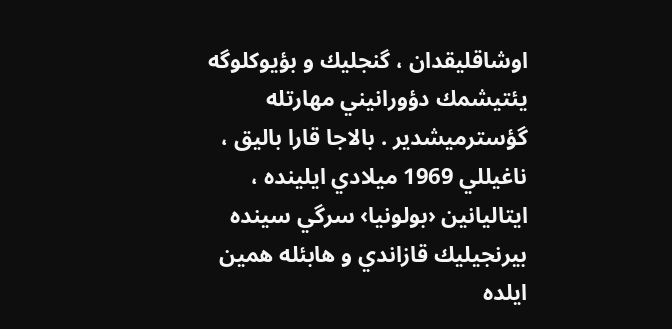اوشاقليقدان ، گنجليك و بؤيوكلوگه يئتيشمك دؤورانيني مهارتله گؤسترميشدير . بالاجا قارا باليق ، ناغيللي 1969 ميلادي ايلينده ، ايتاليانين ‹بولونيا› سرگي سينده بيرنجيليك قازاندي و هابئله همين ايلده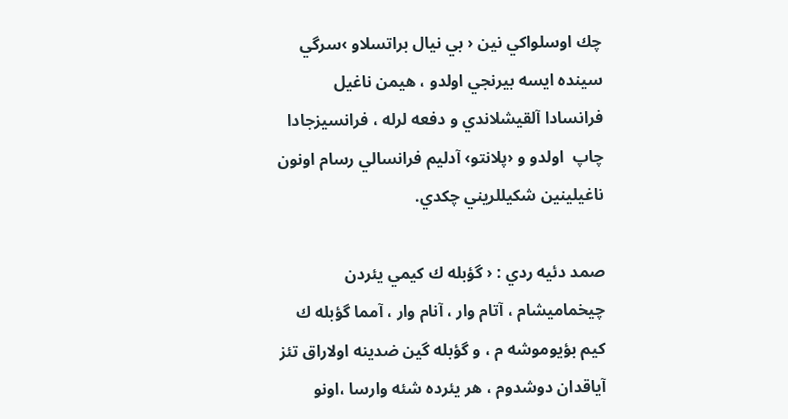چك اوسلواكي نين ‹ بي نيال براتسلاو ›سرگي سينده ايسه بيرنجي اولدو ، هيمن ناغيل فرانسادا آلقيشلاندي و دفعه لرله ، فرانسيزجادا چاپ  اولدو و ‌‹پلانتو› آدليم فرانسالي رسام اونون ناغيلينين شكيللريني چكدي.

صمد دئيه ردي : ‹ گؤبله ك كيمي يئردن چيخماميشام ، آتام وار ، آنام وار ، آمما گؤبله ك كيم بؤيوموشه م ، و گؤبله گين ضدينه اولاراق تئز آياقدان دوشدوم ، هر يئرده شئه وارسا ،‌اونو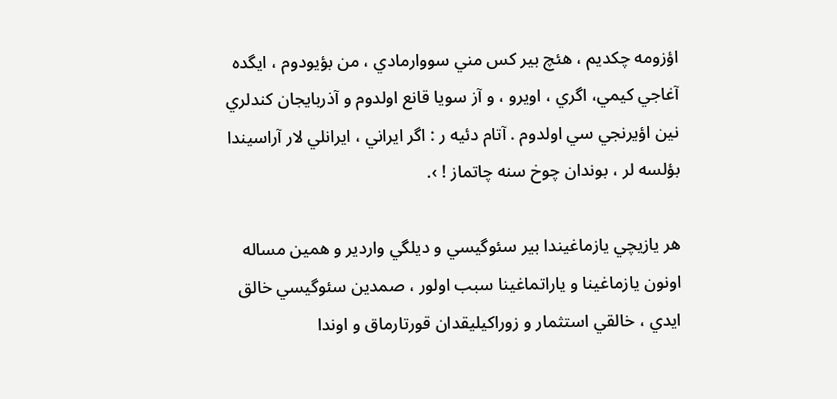اؤزومه چكديم ، هئچ بير كس مني سووارمادي ، من بؤيودوم ، ايگده آغاجي كيمي، اگري ، اويرو ، و آز سويا قانع اولدوم و آذربايجان كندلري نين اؤيرنجي سي اولدوم . آتام دئيه ر : اگر ايراني ، ايرانلي لار آراسيندا بؤلسه لر ، بوندان چوخ سنه چاتماز ! ›.

هر يازيچي يازماغيندا بير سئوگيسي و ديلگي واردير و همين مساله اونون يازماغينا و ياراتماغينا سبب اولور ، صمدين سئوگيسي خالق ايدي ، خالقي استثمار و زوراكيليقدان قورتارماق و اوندا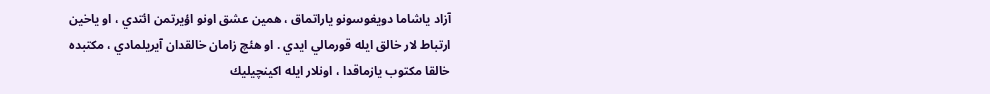آزاد ياشاما دويغوسونو ياراتماق ، همين عشق اونو اؤيرتمن ائتدي ، او ياخين ارتباط لار خالق ايله قورمالي ايدي . او هئچ زامان خالقدان آيريلمادي ، مكتبده خالقا مكتوب يازماقدا ، اونلار ايله اكينچيليك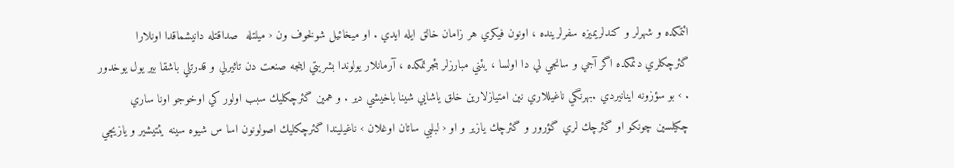ائتمكده و شهرلر و كندلريميزه سفرلرينده ، اونون فيكري هر زامان خالق ايله ايدي . او ميخائيل شولخوف ون ‹ ميلتله  صداقتله دانيشماقدا اونلارا گئرچكلري دئمكده اگر آجي و سانجي لي دا اولسا ، يئني مبارزلر بئجرتمكده ، آرمانلار يولوندا بشريتي اينجه صنعت دن تاثيرلي و قدرتلي باشقا بير يول يوخدور . › بو سؤزونه اينانيردي .بهرنگي ناغيللاري نين امتيازلارين خلق ياشايي شينا باخيشي دير . و همين گئرچكليك سبب اولور كي اوخوجو اونا ساري چكيلسين چونكو او گئرچك لري گؤرور و گئرچك يازير و او ‹ لبلبي ساتان اوغلان › ناغيليندا گئرچكليك اصولونون اسا س شيوه سينه يئتيشير و يازيچي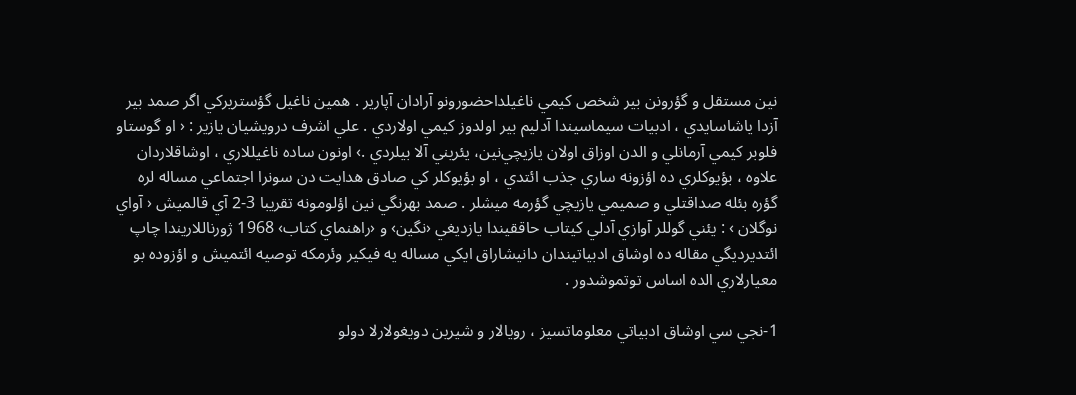نين مستقل و گؤرونن بير شخص كيمي ناغيلداحضورونو آرادان آپارير . همين ناغيل گؤستريركي اگر صمد بير آزدا ياشاسايدي ، ادبيات سيماسيندا آدليم بير اولدوز كيمي اولاردي . علي اشرف درويشيان يازير : ‹ او گوستاو فلوبر كيمي آرمانلي و الدن اوزاق اولان يازيچي‌نين، يئريني آلا بيلردي .› اونون ساده ناغيللاري ، اوشاقلاردان علاوه ، بؤيوكلري ده اؤزونه ساري جذب ائتدي ، او بؤيوكلر كي صادق هدايت دن سونرا اجتماعي مساله لره گؤره بئله صداقتلي و صميمي يازيچي گؤرمه ميشلر . صمد بهرنگي نين اؤلومونه تقريبا 3-2 آي قالميش ‹ آواي نوگلان › : يئني گوللر آوازي آدلي كيتاب حاققيندا يازديغي ‹نگين› و ‹راهنماي كتاب› 1968 ژورناللاريندا چاپ ائتديرديگي مقاله ده اوشاق ادبياتيندان دانيشاراق ايكي مساله يه فيكير وئرمكه توصيه ائتميش و اؤزوده بو معيارلاري الده اساس توتموشدور .

1-نجي سي اوشاق ادبياتي معلوماتسيز ، رويالار و شيرين دويغولارلا دولو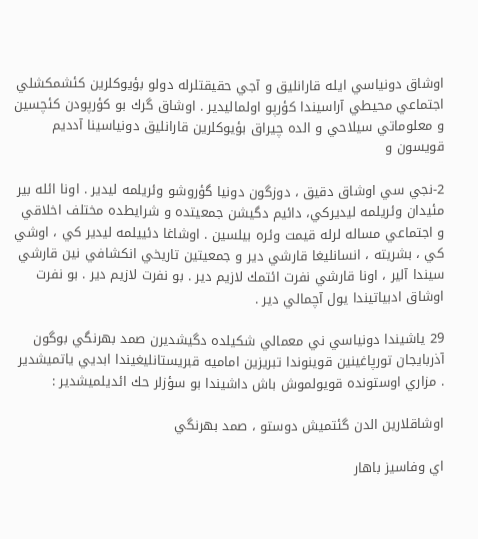اوشاق دونياسي ايله قارانليق و آجي حقيقتلرله دولو بؤيوكلرين كئشمكشلي اجتماعي محيطي آراسيندا كؤرپو اولماليدير . اوشاق گرك بو كؤرپودن كئچسين و معلوماتي سيلاحي و الده چيراق بؤيوكلرين قارانليق دونياسينا آدديم قويسون و

2-نجي سي اوشاق دقيق ، دوزگون دونيا گؤروشو وئريلمه ليدير . اونا ائله بير مئيدان وئريلمه ليديركي، دائيم دگيشن جمعيتده و شرايطده مختلف اخلاقي و اجتماعي مساله لرله قيمت وئره بيلسين . اوشاغا دئييلمه ليدير كي ، اوشي كي ، بشريته ، انسانليغا قارشي دير و جمعيتين تاريخي انكشافي نين قارشي سيندا آلير ، اونا قارشي نفرت ائتمك لازيم دير . بو نفرت لازيم دير . بو نفرت اوشاق ادبياتيندا يول آچمالي دير .

29 ياشيندا دونياسي ني معمالي شكيلده دگيشديرن صمد بهرنگي بوگون آذربايجان تورپاغينين قوينوندا تبريزين اماميه قبريستانليغيندا ابديي ياتميشدير  . مزاري اوستونده قويولموش باش داشيندا بو سؤزلر حك ائديلميشدير :

اوشاقلارين الدن گئتميش دوستو ، صمد بهرنگي

اي وفاسيز باهار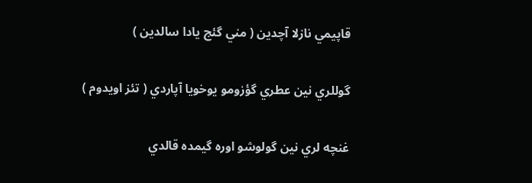قاپيمي نازلا آچدين ( مني گئج يادا سالدين )

گوللري نين عطري گؤزومو يوخويا آپاردي ( تئز اويدوم )

غنچه لري نين گولوشو اوره گيمده قالدي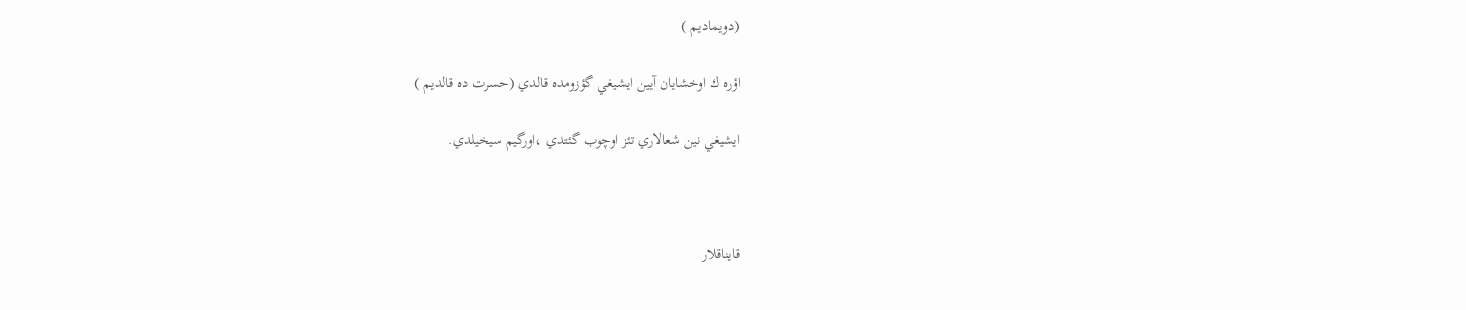(دويماديم )

اؤره ك اوخشايان آيين ايشيغي گؤزومده قالدي (حسرت ده قالديم )

ايشيغي نين شعالاري تئز اوچوب گئتدي ،اورگيم سيخيلدي.



قايناقلار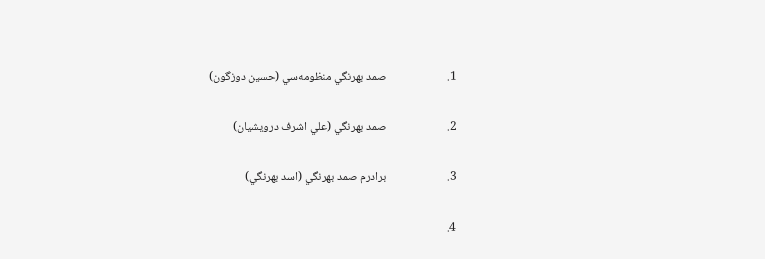1.                       صمد بهرنگي منظومه‌سي (حسين دوزگون)

2.                       صمد بهرنگي (علي اشرف درويشيان)

3.                       برادرم صمد بهرنگي (اسد بهرنگي)

4.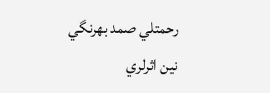رحمتلي صمد بهرنگي نين اثرلري